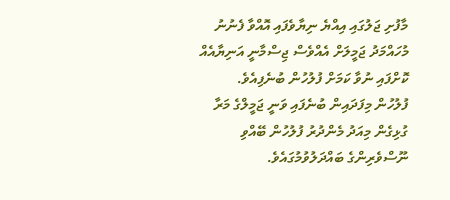މާފުށި ޖަލުގައި އިއްޔެ ނިޔާވެފައި އޮއްވާ ފެނުނު މުހައްމަދު ޖަމީލަށް އެއްވެސް ޖިސްމާނީ އަނިޔާއެއް ކޮށްފައި ނުވާ ކަމަށް ފުލުހުން ބުނެފިއެވެ.
ފުލުހުން މިފަދައިން ބުނެފައި ވަނީ ޖަމީލްގެ މަރާ ގުޅިގެން މިއަދު މެންދުރު ފުލުހުން ބޭއްވި ނޫސްވެރިންގެ ބައްދަލުވުމުގައެވެ.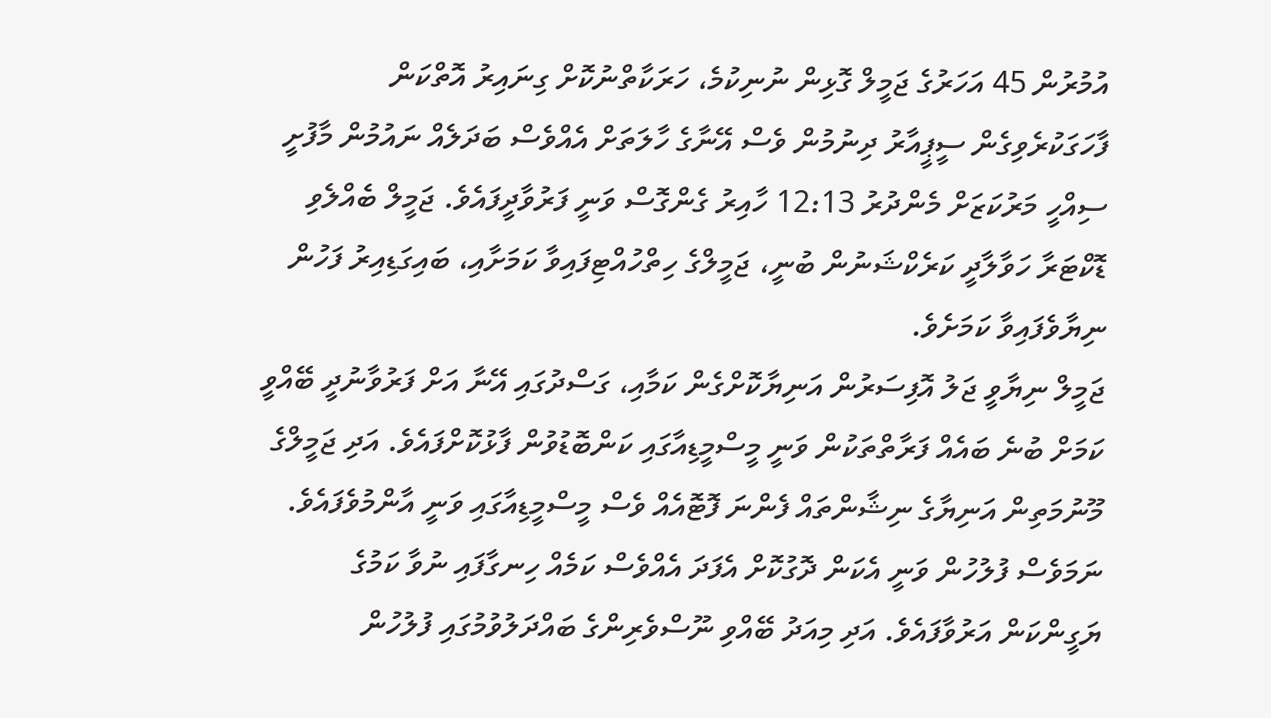އުމުރުން 45 އަހަރުގެ ޖަމީލް ގޮޅިން ނުނިކުމެ، ހަރަކާތްނުކޮށް ގިނައިރު އޮތްކަން ފާހަގަކުރެވިގެން ސީޕީއާރު ދިނުމުން ވެސް އޭނާގެ ހާލަތަށް އެއްވެސް ބަދަލެއް ނައުމުން މާފުށީ ސިއްހީ މަރުކަޒަށް މެންދުރު 12:13 ހާއިރު ގެންގޮސް ވަނީ ފަރުވާދީފައެވެ. ޖަމީލް ބެއްލެވި ޑޮކްޓަރާ ހަވާލާދީ ކަރެކްޝަނުން ބުނީ، ޖަމީލްގެ ހިތްހުއްޓިފައިވާ ކަމަށާއި، ބައިގަޑިއިރު ފަހުން ނިޔާވެފައިވާ ކަމަށެވެ.
ޖަމީލް ނިޔާވީ ޖަލު އޮފިސަރުން އަނިޔާކޮށްގެން ކަމާއި، ގަސްދުގައި އޭނާ އަށް ފަރުވާނުދީ ބޭއްވީ ކަމަށް ބުނެ ބައެއް ފަރާތްތަކުން ވަނީ މީސްމީޑިއާގައި ކަންބޮޑުވުން ފާޅުކޮށްފައެވެ. އަދި ޖަމީލްގެ މޫނުމަތިން އަނިޔާގެ ނިޝާންތައް ފެންނަ ފޮޓޮއެއް ވެސް މީސްމީޑިއާގައި ވަނީ އާންމުވެފައެވެ.
ނަމަވެސް ފުލުހުން ވަނީ އެކަން ދޮގުކޮށް އެފަދަ އެއްވެސް ކަމެއް ހިނގާފައި ނުވާ ކަމުގެ ޔަގީންކަން އަރުވާފައެވެ. އަދި މިއަދު ބޭއްވި ނޫސްވެރިންގެ ބައްދަލުވުމުގައި ފުލުހުން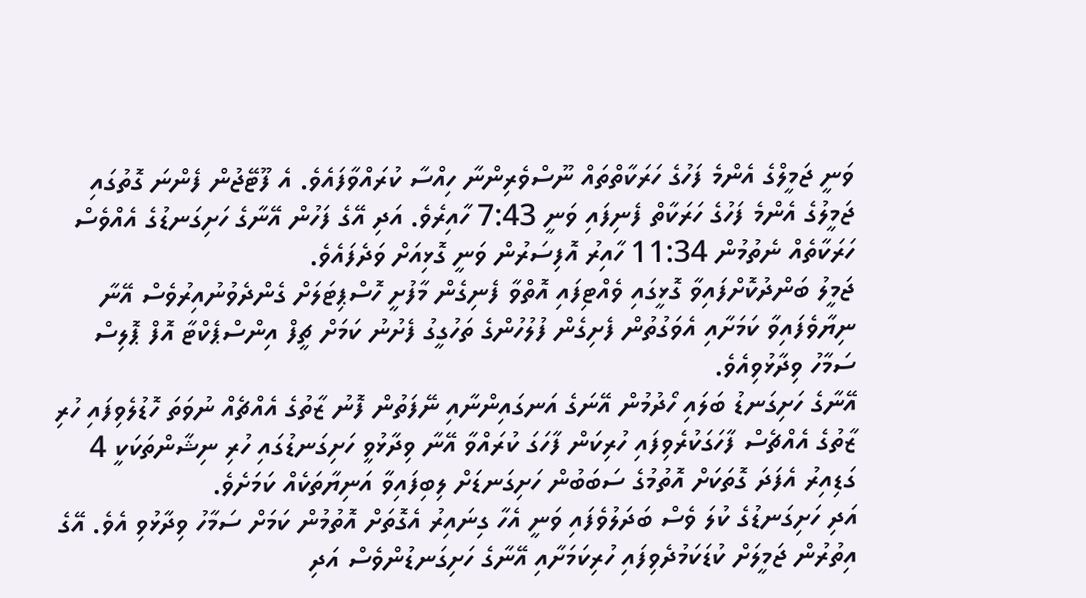ވަނީ ޖަމީލްގެ އެންމެ ފަހުގެ ހަރަކާތްތައް ނޫސްވެރިންނާ ހިއްސާ ކުރައްވާފައެވެ. އެ ފޫޓޭޖުން ފެންނަ ގޮތުގައި ޖަމީލުގެ އެންމެ ފަހުގެ ހަރަކާތް ފެނިފައި ވަނީ 7:43 ހާއިރެވެ. އަދި އޭގެ ފަހުން އޭނާގެ ހަށިގަނޑުގެ އެއްވެސް ހަރަކާތެއް ނެތުމުން 11:34 ހާއިރު އޮފިސަރުން ވަނީ ގޮޅިއަށް ވަދެފައެވެ.
ޖަމީލު ބަންދުކޮށްފައިވާ ގޮޅީގައި ވެއްޓިފައި އޮތްވާ ފެނިގެން މާފުށީ ހޮސްޕިޓަލަށް ގެންދެވުނުއިރުވެސް އޭނާ ނިޔާވެފައިވާ ކަމަށާއި އެވަގުތުން ފެށިގެން ފުލުހުންގެ ތަހުގީގު ފެށުނު ކަމަށް ޗީފް އިންސްޕެކްޓާ އޮފް ޕޮލިސް ސަމާހު ވިދާޅުވިއެވެ.
އޭނާގެ ހަށިގަނޑު ބަލައި ހޯދުމުން އޭނަގެ އަނގައިންނާއި ނޭފަތުން ފޮނު ޒާތުގެ އެއްޗެއް ނުވަތަ ހޮޑުލެވިފައި ހުރި ޒާތުގެ އެއްޗެސް ފާހަގަކުރެވިފައި ހުރިކަން ފާހަގަ ކުރައްވާ އޭނާ ވިދާޅުވީ ހަށިގަނޑުގައި ހުރި ނިޝާންތަކަކީ 4 ގަޑިއިރު އެފަދަ ގޮތަކަށް އޮތުމުގެ ސަބަބުން ހަށިގަނޑަށް ލިބިފައިވާ އަނިޔާތަކެއް ކަމަށެވެ.
އަދި ހަށިގަނޑުގެ ކުލަ ވެސް ބަދަލުވެފައި ވަނީ އެހާ ގިނައިރު އެގޮތަށް އޮތުމުން ކަމަށް ސަމާހު ވިދާޅުވި އެވެ. އޭގެ އިތުރުން ޖަމީލަށް ކުޑަކަމުދެވިފައި ހުރިކަމަށާއި އޭނާގެ ހަށިގަނޑުންވެސް އަދި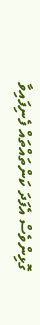ގޮޅިންވެސް އެފަދަ ކަންތައްތައް ފެނިފައިވާ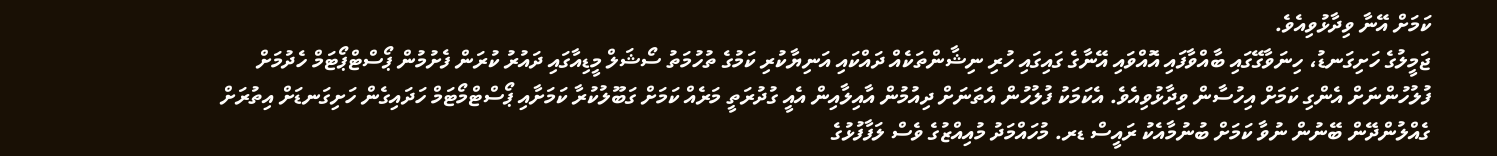ކަމަށް އޭނާ ވިދާޅުވިއެވެ.
ޖަމީލުގެ ހަށިގަނޑު، ހިނަވާގޭގައި ބާއްވާފައި އޮއްވައި އޭނާގެ ގައިގައި ހުރި ނިޝާންތަކެއް ދައްކައި އަނިޔާކުރި ކަމުގެ ތުހުމަތު ސޯޝަލް މީޑިއާގައި ދައުރު ކުރަން ފެށުމުން ޕޯސްޓްޕޯޓަމް ހެދުމަށް ފުލުހުންނަށް އެންގި ކަމަށް އިހުސާން ވިދާޅުވިއެވެ. އެކަމަކު ފުލުހުން އެތަނަށް ދިއުމުން އާއިލާއިން އެއީ ގުދުރަތީ މަރެއް ކަމަށް ގަބޫލުކުރާ ކަމަށާއި ޕޯސްޓްމޯޓަމް ހަދައިގެން ހަށިގަނޑަށް އިތުރަށް ގެއްލުންދޭން ބޭނުން ނުވާ ކަމަށް ބުނުމާއެކު ރައީސް ޑރ. މުހައްމަދު މުއިއްޒުގެ ވެސް ލަފާފުޅުގެ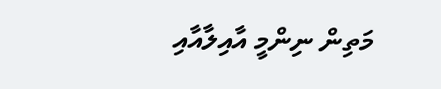މަތިން ނިންމީ އާއިލާއާއި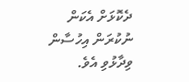ދެކޮޅަށް އެކަން ނުކުރަން އިހުސާން ވިދާޅުވި އެވެ.